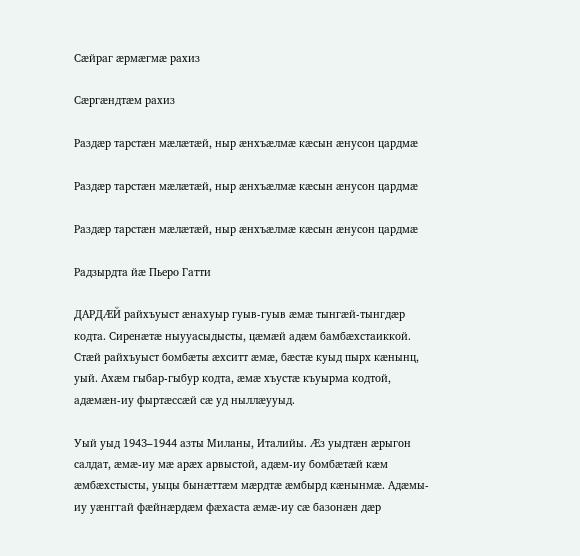Сӕйраг ӕрмӕгмӕ рахиз

Сӕргӕндтӕм рахиз

Раздӕр тарстӕн мӕлӕтӕй, ныр ӕнхъӕлмӕ кӕсын ӕнусон цардмӕ

Раздӕр тарстӕн мӕлӕтӕй, ныр ӕнхъӕлмӕ кӕсын ӕнусон цардмӕ

Раздӕр тарстӕн мӕлӕтӕй, ныр ӕнхъӕлмӕ кӕсын ӕнусон цардмӕ

Радзырдта йӕ Пьеро Гатти

ДАРДӔЙ райхъуыст ӕнахуыр гуыв-гуыв ӕмӕ тынгӕй-тынгдӕр кодта. Сиренӕтӕ ныууасыдысты, цӕмӕй адӕм бамбӕхстаиккой. Стӕй райхъуыст бомбӕты ӕхситт ӕмӕ, бӕстӕ куыд пырх кӕнынц, уый. Ахӕм гыбар-гыбур кодта, ӕмӕ хъустӕ къуырма кодтой, адӕмӕн-иу фыртӕссӕй сӕ уд ныллӕууыд.

Уый уыд 1943–1944 азты Миланы, Италийы. Ӕз уыдтӕн ӕрыгон салдат, ӕмӕ-иу мӕ арӕх арвыстой, адӕм-иу бомбӕтӕй кӕм ӕмбӕхстысты, уыцы бынӕттӕм мӕрдтӕ ӕмбырд кӕнынмӕ. Адӕмы-иу уӕнггай фӕйнӕрдӕм фӕхаста ӕмӕ-иу сӕ базонӕн дӕр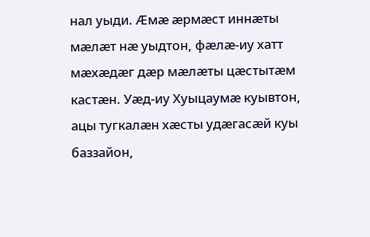нал уыди. Ӕмӕ ӕрмӕст иннӕты мӕлӕт нӕ уыдтон, фӕлӕ-иу хатт мӕхӕдӕг дӕр мӕлӕты цӕстытӕм кастӕн. Уӕд-иу Хуыцаумӕ куывтон, ацы тугкалӕн хӕсты удӕгасӕй куы баззайон,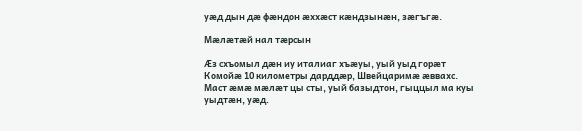уӕд дын дӕ фӕндон ӕххӕст кӕндзынӕн, зӕгъгӕ.

Мӕлӕтӕй нал тӕрсын

Ӕз схъомыл дӕн иу италиаг хъӕуы, уый уыд горӕт Комойӕ 10 километры дарддӕр, Швейцаримӕ ӕввахс. Маст ӕмӕ мӕлӕт цы сты, уый базыдтон, гыццыл ма куы уыдтӕн, уӕд.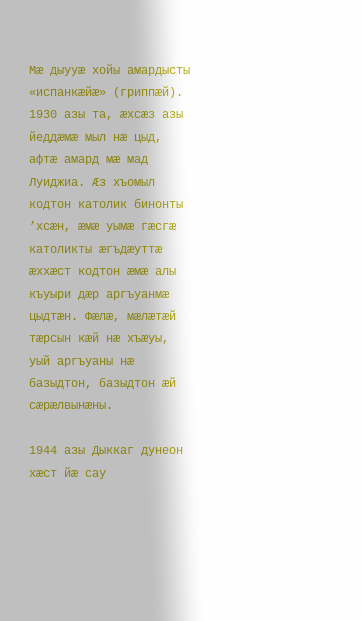Мӕ дыууӕ хойы амардысты «испанкӕйӕ» (гриппӕй). 1930 азы та, ӕхсӕз азы йеддӕмӕ мыл нӕ цыд, афтӕ амард мӕ мад Луиджиа. Ӕз хъомыл кодтон католик бинонты ’хсӕн, ӕмӕ уымӕ гӕсгӕ католикты ӕгъдӕуттӕ ӕххӕст кодтон ӕмӕ алы къуыри дӕр аргъуанмӕ цыдтӕн. Фӕлӕ, мӕлӕтӕй тӕрсын кӕй нӕ хъӕуы, уый аргъуаны нӕ базыдтон, базыдтон ӕй сӕрӕлвынӕны.

1944 азы Дыккаг дунеон хӕст йӕ сау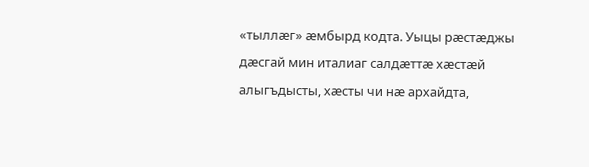«тыллӕг» ӕмбырд кодта. Уыцы рӕстӕджы дӕсгай мин италиаг салдӕттӕ хӕстӕй алыгъдысты, хӕсты чи нӕ архайдта,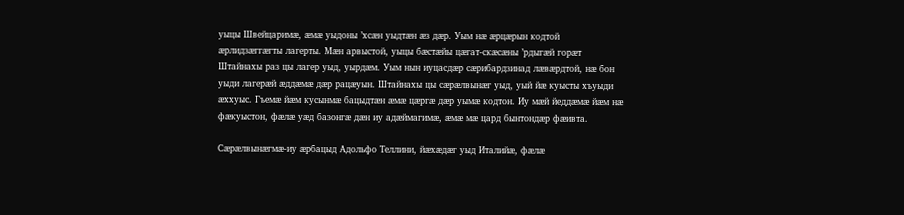уыцы Швейцаримӕ, ӕмӕ уыдоны ’хсӕн уыдтӕн ӕз дӕр. Уым нӕ ӕрцӕрын кодтой ӕрлидзӕггӕгты лагерты. Мӕн арвыстой, уыцы бӕстӕйы цӕгат-скӕсӕны ’рдыгӕй горӕт Штайнахы раз цы лагер уыд, уырдӕм. Уым нын иуцасдӕр сӕрибардзинад лӕвӕрдтой, нӕ бон уыди лагерӕй ӕддӕмӕ дӕр рацӕуын. Штайнахы цы сӕрӕлвынӕг уыд, уый йӕ куысты хъуыди ӕххуыс. Гъемӕ йӕм кусынмӕ бацыдтӕн ӕмӕ цӕргӕ дӕр уымӕ кодтон. Иу мӕй йеддӕмӕ йӕм нӕ фӕкуыстон, фӕлӕ уӕд базонгӕ дӕн иу адӕймагимӕ, ӕмӕ мӕ цард бынтондӕр фӕивта.

Сӕрӕлвынӕгмӕ-иу ӕрбацыд Адольфо Теллини, йӕхӕдӕг уыд Италийӕ, фӕлӕ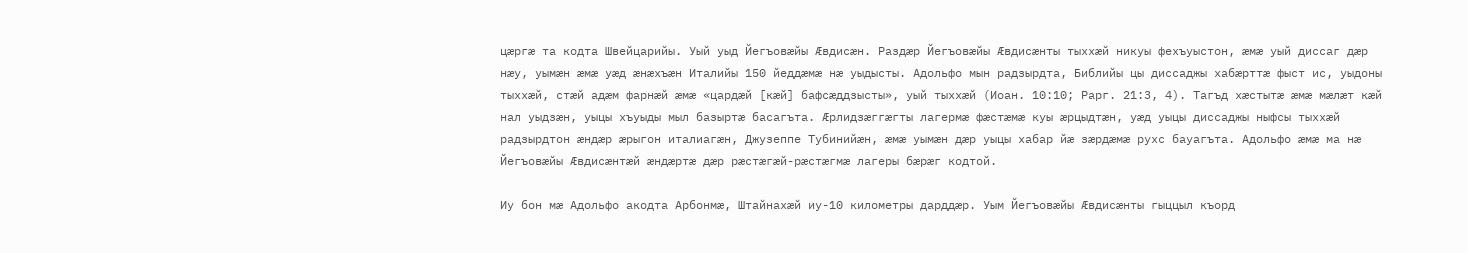цӕргӕ та кодта Швейцарийы. Уый уыд Йегъовӕйы Ӕвдисӕн. Раздӕр Йегъовӕйы Ӕвдисӕнты тыххӕй никуы фехъуыстон, ӕмӕ уый диссаг дӕр нӕу, уымӕн ӕмӕ уӕд ӕнӕхъӕн Италийы 150 йеддӕмӕ нӕ уыдысты. Адольфо мын радзырдта, Библийы цы диссаджы хабӕрттӕ фыст ис, уыдоны тыххӕй, стӕй адӕм фарнӕй ӕмӕ «цардӕй [кӕй] бафсӕддзысты», уый тыххӕй (Иоан. 10:10; Рарг. 21:3, 4). Тагъд хӕстытӕ ӕмӕ мӕлӕт кӕй нал уыдзӕн, уыцы хъуыды мыл базыртӕ басагъта. Ӕрлидзӕггӕгты лагермӕ фӕстӕмӕ куы ӕрцыдтӕн, уӕд уыцы диссаджы ныфсы тыххӕй радзырдтон ӕндӕр ӕрыгон италиагӕн, Джузеппе Тубинийӕн, ӕмӕ уымӕн дӕр уыцы хабар йӕ зӕрдӕмӕ рухс бауагъта. Адольфо ӕмӕ ма нӕ Йегъовӕйы Ӕвдисӕнтӕй ӕндӕртӕ дӕр рӕстӕгӕй-рӕстӕгмӕ лагеры бӕрӕг кодтой.

Иу бон мӕ Адольфо акодта Арбонмӕ, Штайнахӕй иу-10 километры дарддӕр. Уым Йегъовӕйы Ӕвдисӕнты гыццыл къорд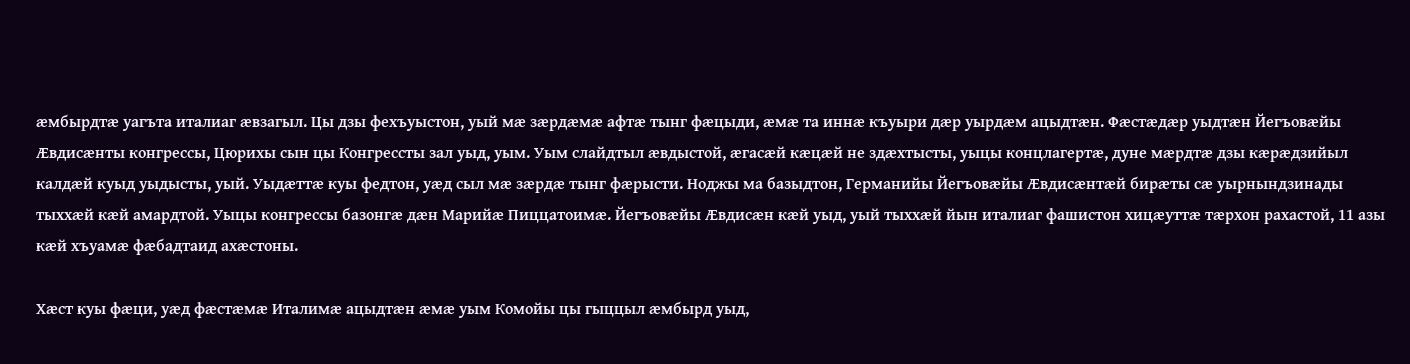ӕмбырдтӕ уагъта италиаг ӕвзагыл. Цы дзы фехъуыстон, уый мӕ зӕрдӕмӕ афтӕ тынг фӕцыди, ӕмӕ та иннӕ къуыри дӕр уырдӕм ацыдтӕн. Фӕстӕдӕр уыдтӕн Йегъовӕйы Ӕвдисӕнты конгрессы, Цюрихы сын цы Конгрессты зал уыд, уым. Уым слайдтыл ӕвдыстой, ӕгасӕй кӕцӕй не здӕхтысты, уыцы концлагертӕ, дуне мӕрдтӕ дзы кӕрӕдзийыл калдӕй куыд уыдысты, уый. Уыдӕттӕ куы федтон, уӕд сыл мӕ зӕрдӕ тынг фӕрысти. Ноджы ма базыдтон, Германийы Йегъовӕйы Ӕвдисӕнтӕй бирӕты сӕ уырнындзинады тыххӕй кӕй амардтой. Уыцы конгрессы базонгӕ дӕн Марийӕ Пиццатоимӕ. Йегъовӕйы Ӕвдисӕн кӕй уыд, уый тыххӕй йын италиаг фашистон хицӕуттӕ тӕрхон рахастой, 11 азы кӕй хъуамӕ фӕбадтаид ахӕстоны.

Хӕст куы фӕци, уӕд фӕстӕмӕ Италимӕ ацыдтӕн ӕмӕ уым Комойы цы гыццыл ӕмбырд уыд,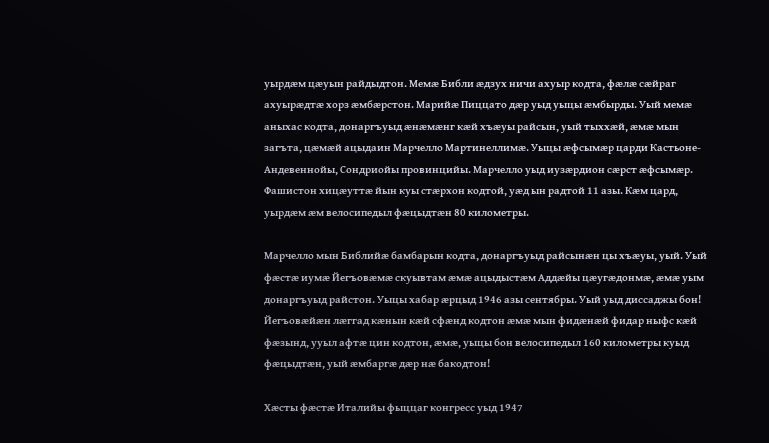уырдӕм цӕуын райдыдтон. Мемӕ Библи ӕдзух ничи ахуыр кодта, фӕлӕ сӕйраг ахуырӕдтӕ хорз ӕмбӕрстон. Марийӕ Пиццато дӕр уыд уыцы ӕмбырды. Уый мемӕ аныхас кодта, донаргъуыд ӕнӕмӕнг кӕй хъӕуы райсын, уый тыххӕй, ӕмӕ мын загъта, цӕмӕй ацыдаин Марчелло Мартинеллимӕ. Уыцы ӕфсымӕр царди Кастьоне-Андевеннойы, Сондриойы провинцийы. Марчелло уыд иузӕрдион сӕрст ӕфсымӕр. Фашистон хицӕуттӕ йын куы стӕрхон кодтой, уӕд ын радтой 11 азы. Кӕм цард, уырдӕм ӕм велосипедыл фӕцыдтӕн 80 километры.

Марчелло мын Библийӕ бамбарын кодта, донаргъуыд райсынӕн цы хъӕуы, уый. Уый фӕстӕ иумӕ Йегъовӕмӕ скуывтам ӕмӕ ацыдыстӕм Аддӕйы цӕугӕдонмӕ, ӕмӕ уым донаргъуыд райстон. Уыцы хабар ӕрцыд 1946 азы сентябры. Уый уыд диссаджы бон! Йегъовӕйӕн лӕггад кӕнын кӕй сфӕнд кодтон ӕмӕ мын фидӕнӕй фидар ныфс кӕй фӕзынд, ууыл афтӕ цин кодтон, ӕмӕ, уыцы бон велосипедыл 160 километры куыд фӕцыдтӕн, уый ӕмбаргӕ дӕр нӕ бакодтон!

Хӕсты фӕстӕ Италийы фыццаг конгресс уыд 1947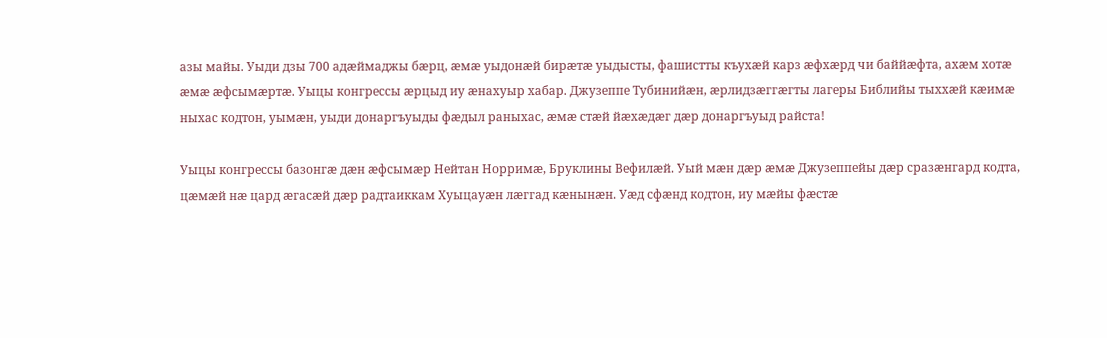азы майы. Уыди дзы 700 адӕймаджы бӕрц, ӕмӕ уыдонӕй бирӕтӕ уыдысты, фашистты къухӕй карз ӕфхӕрд чи баййӕфта, ахӕм хотӕ ӕмӕ ӕфсымӕртӕ. Уыцы конгрессы ӕрцыд иу ӕнахуыр хабар. Джузеппе Тубинийӕн, ӕрлидзӕггӕгты лагеры Библийы тыххӕй кӕимӕ ныхас кодтон, уымӕн, уыди донаргъуыды фӕдыл раныхас, ӕмӕ стӕй йӕхӕдӕг дӕр донаргъуыд райста!

Уыцы конгрессы базонгӕ дӕн ӕфсымӕр Нейтан Норримӕ, Бруклины Вефилӕй. Уый мӕн дӕр ӕмӕ Джузеппейы дӕр сразӕнгард кодта, цӕмӕй нӕ цард ӕгасӕй дӕр радтаиккам Хуыцауӕн лӕггад кӕнынӕн. Уӕд сфӕнд кодтон, иу мӕйы фӕстӕ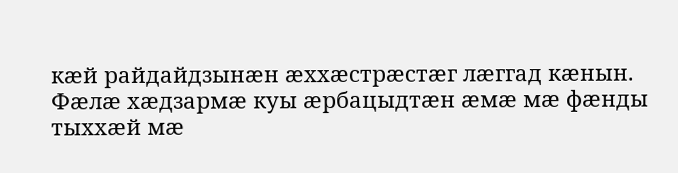кӕй райдайдзынӕн ӕххӕстрӕстӕг лӕггад кӕнын. Фӕлӕ хӕдзармӕ куы ӕрбацыдтӕн ӕмӕ мӕ фӕнды тыххӕй мӕ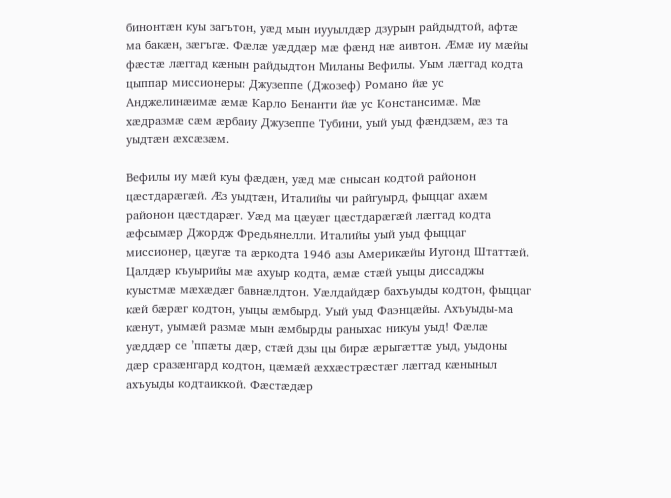бинонтӕн куы загътон, уӕд мын иууылдӕр дзурын райдыдтой, афтӕ ма бакӕн, зӕгъгӕ. Фӕлӕ уӕддӕр мӕ фӕнд нӕ аивтон. Ӕмӕ иу мӕйы фӕстӕ лӕггад кӕнын райдыдтон Миланы Вефилы. Уым лӕггад кодта цыппар миссионеры: Джузеппе (Джозеф) Романо йӕ ус Анджелинӕимӕ ӕмӕ Карло Бенанти йӕ ус Констансимӕ. Мӕ хӕдразмӕ сӕм ӕрбаиу Джузеппе Тубини, уый уыд фӕндзӕм, ӕз та уыдтӕн ӕхсӕзӕм.

Вефилы иу мӕй куы фӕдӕн, уӕд мӕ снысан кодтой районон цӕстдарӕгӕй. Ӕз уыдтӕн, Италийы чи райгуырд, фыццаг ахӕм районон цӕстдарӕг. Уӕд ма цӕуӕг цӕстдарӕгӕй лӕггад кодта ӕфсымӕр Джордж Фредьянелли. Италийы уый уыд фыццаг миссионер, цӕугӕ та ӕркодта 1946 азы Америкӕйы Иугонд Штаттӕй. Цалдӕр къуырийы мӕ ахуыр кодта, ӕмӕ стӕй уыцы диссаджы куыстмӕ мӕхӕдӕг бавнӕлдтон. Уӕлдайдӕр бахъуыды кодтон, фыццаг кӕй бӕрӕг кодтон, уыцы ӕмбырд. Уый уыд Фаэнцӕйы. Ахъуыды-ма кӕнут, уымӕй размӕ мын ӕмбырды раныхас никуы уыд! Фӕлӕ уӕддӕр се ’ппӕты дӕр, стӕй дзы цы бирӕ ӕрыгӕттӕ уыд, уыдоны дӕр сразӕнгард кодтон, цӕмӕй ӕххӕстрӕстӕг лӕггад кӕныныл ахъуыды кодтаиккой. Фӕстӕдӕр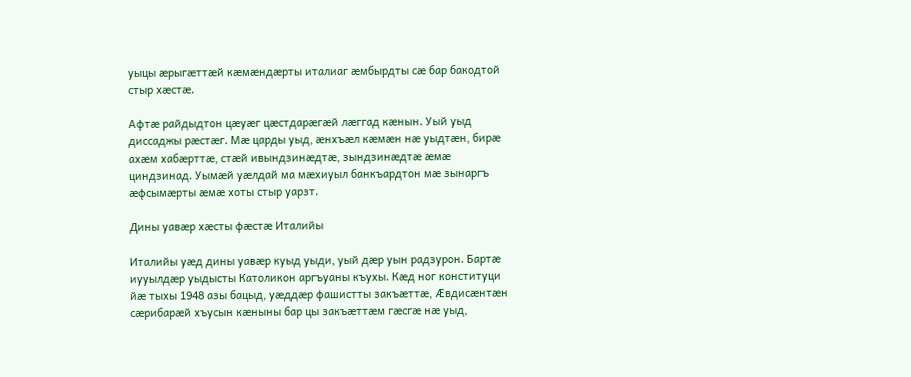уыцы ӕрыгӕттӕй кӕмӕндӕрты италиаг ӕмбырдты сӕ бар бакодтой стыр хӕстӕ.

Афтӕ райдыдтон цӕуӕг цӕстдарӕгӕй лӕггад кӕнын. Уый уыд диссаджы рӕстӕг. Мӕ царды уыд, ӕнхъӕл кӕмӕн нӕ уыдтӕн, бирӕ ахӕм хабӕрттӕ, стӕй ивындзинӕдтӕ, зындзинӕдтӕ ӕмӕ циндзинад. Уымӕй уӕлдай ма мӕхиуыл банкъардтон мӕ зынаргъ ӕфсымӕрты ӕмӕ хоты стыр уарзт.

Дины уавӕр хӕсты фӕстӕ Италийы

Италийы уӕд дины уавӕр куыд уыди, уый дӕр уын радзурон. Бартӕ иууылдӕр уыдысты Католикон аргъуаны къухы. Кӕд ног конституци йӕ тыхы 1948 азы бацыд, уӕддӕр фашистты закъӕттӕ, Ӕвдисӕнтӕн сӕрибарӕй хъусын кӕныны бар цы закъӕттӕм гӕсгӕ нӕ уыд,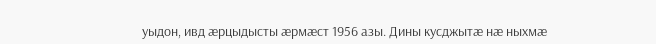уыдон, ивд ӕрцыдысты ӕрмӕст 1956 азы. Дины кусджытӕ нӕ ныхмӕ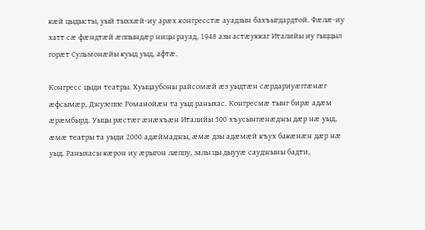кӕй цыдысты, уый тыххӕй-иу арӕх конгресстӕ ауадзын бахъыгдардтой. Фӕлӕ-иу хатт сӕ фӕндтӕй ӕппындӕр ницы рауад, 1948 азы астӕуккаг Италийы иу гыццыл горӕт Сульмонӕйы куыд уыд, афтӕ.

Конгресс цыди театры. Хуыцаубоны райсомӕй ӕз уыдтӕн сӕрдариуӕггӕнӕг ӕфсымӕр, Джузеппе Романойӕн та уыд раныхас. Конгресмӕ тынг бирӕ адӕм ӕрӕмбырд. Уыцы рӕстӕг ӕнӕхъӕн Италийы 500 хъусынгӕнӕджы дӕр нӕ уыд, ӕмӕ театры та уыди 2000 адӕймаджы, ӕмӕ дзы адӕмӕй къух бакӕнӕн дӕр нӕ уыд. Раныхасы кӕрон иу ӕрыгон лӕппу, залы цы дыууӕ сауджыны бадти,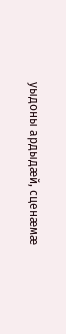уыдоны ардыдӕй, сценӕмӕ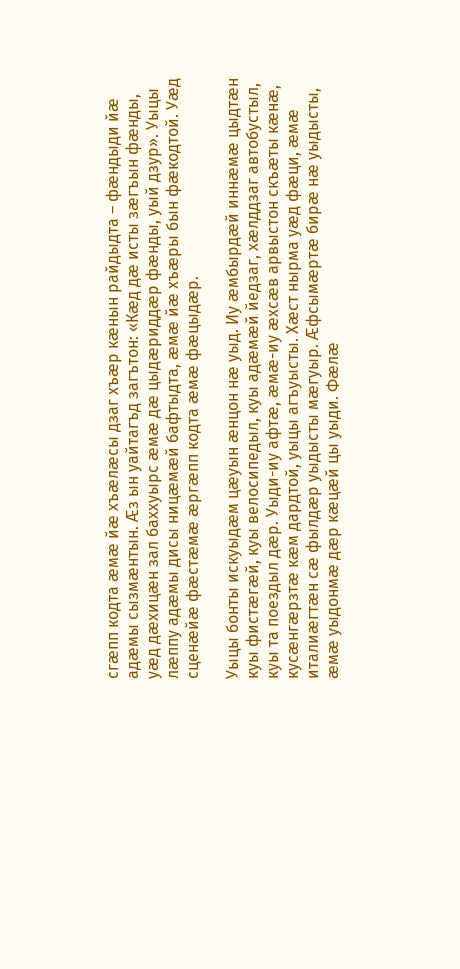сгӕпп кодта ӕмӕ йӕ хъӕлӕсы дзаг хъӕр кӕнын райдыдта – фӕндыди йӕ адӕмы сызмӕнтын. Ӕз ын уайтагъд загътон: «Кӕд дӕ исты зӕгъын фӕнды, уӕд дӕхицӕн зал баххуырс ӕмӕ дӕ цыдӕриддӕр фӕнды, уый дзур». Уыцы лӕппу адӕмы дисы ницӕмӕй бафтыдта, ӕмӕ йӕ хъӕры бын фӕкодтой. Уӕд сценӕйӕ фӕстӕмӕ ӕргӕпп кодта ӕмӕ фӕцыдӕр.

Уыцы бонты искуыдӕм цӕуын ӕнцон нӕ уыд. Иу ӕмбырдӕй иннӕмӕ цыдтӕн куы фистӕгӕй, куы велосипедыл, куы адӕмӕй йедзаг, хӕлддзаг автобустыл, куы та поездыл дӕр. Уыди-иу афтӕ, ӕмӕ-иу ӕхсӕв арвыстон скъӕты кӕнӕ, кусӕнгӕрзтӕ кӕм дардтой, уыцы агъуысты. Хӕст нырма уӕд фӕци, ӕмӕ италиӕгтӕн сӕ фылдӕр уыдысты мӕгуыр. Ӕфсымӕртӕ бирӕ нӕ уыдысты, ӕмӕ уыдонмӕ дӕр кӕцӕй цы уыди. Фӕлӕ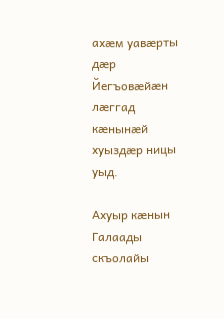ахӕм уавӕрты дӕр Йегъовӕйӕн лӕггад кӕнынӕй хуыздӕр ницы уыд.

Ахуыр кӕнын Галаады скъолайы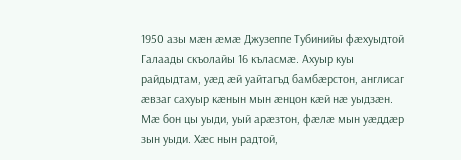1950 азы мӕн ӕмӕ Джузеппе Тубинийы фӕхуыдтой Галаады скъолайы 16 къласмӕ. Ахуыр куы райдыдтам, уӕд ӕй уайтагъд бамбӕрстон, англисаг ӕвзаг сахуыр кӕнын мын ӕнцон кӕй нӕ уыдзӕн. Мӕ бон цы уыди, уый арӕзтон, фӕлӕ мын уӕддӕр зын уыди. Хӕс нын радтой,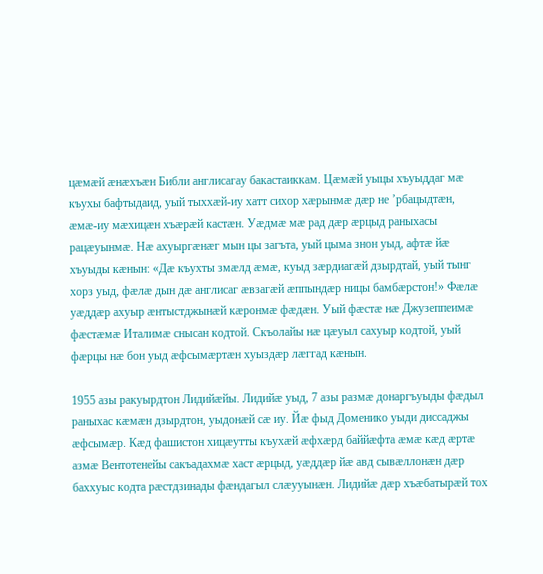цӕмӕй ӕнӕхъӕн Библи англисагау бакастаиккам. Цӕмӕй уыцы хъуыддаг мӕ къухы бафтыдаид, уый тыххӕй-иу хатт сихор хӕрынмӕ дӕр не ’рбацыдтӕн, ӕмӕ-иу мӕхицӕн хъӕрӕй кастӕн. Уӕдмӕ мӕ рад дӕр ӕрцыд раныхасы рацӕуынмӕ. Нӕ ахуыргӕнӕг мын цы загъта, уый цыма знон уыд, афтӕ йӕ хъуыды кӕнын: «Дӕ къухты змӕлд ӕмӕ, куыд зӕрдиагӕй дзырдтай, уый тынг хорз уыд, фӕлӕ дын дӕ англисаг ӕвзагӕй ӕппындӕр ницы бамбӕрстон!» Фӕлӕ уӕддӕр ахуыр ӕнтыстджынӕй кӕронмӕ фӕдӕн. Уый фӕстӕ нӕ Джузеппеимӕ фӕстӕмӕ Италимӕ снысан кодтой. Скъолайы нӕ цӕуыл сахуыр кодтой, уый фӕрцы нӕ бон уыд ӕфсымӕртӕн хуыздӕр лӕггад кӕнын.

1955 азы ракуырдтон Лидийӕйы. Лидийӕ уыд, 7 азы размӕ донаргъуыды фӕдыл раныхас кӕмӕн дзырдтон, уыдонӕй сӕ иу. Йӕ фыд Доменико уыди диссаджы ӕфсымӕр. Кӕд фашистон хицӕутты къухӕй ӕфхӕрд баййӕфта ӕмӕ кӕд ӕртӕ азмӕ Вентотенейы сакъадахмӕ хаст ӕрцыд, уӕддӕр йӕ авд сывӕллонӕн дӕр баххуыс кодта рӕстдзинады фӕндагыл слӕууынӕн. Лидийӕ дӕр хъӕбатырӕй тох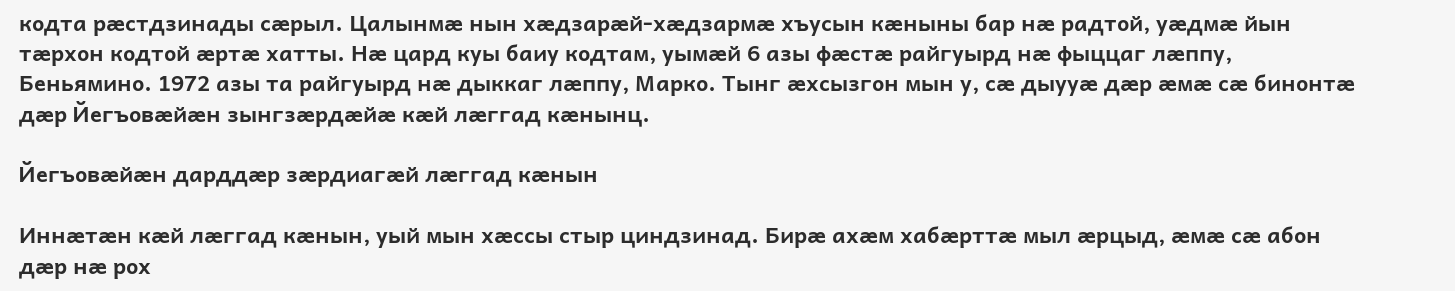кодта рӕстдзинады сӕрыл. Цалынмӕ нын хӕдзарӕй-хӕдзармӕ хъусын кӕныны бар нӕ радтой, уӕдмӕ йын тӕрхон кодтой ӕртӕ хатты. Нӕ цард куы баиу кодтам, уымӕй 6 азы фӕстӕ райгуырд нӕ фыццаг лӕппу, Беньямино. 1972 азы та райгуырд нӕ дыккаг лӕппу, Марко. Тынг ӕхсызгон мын у, сӕ дыууӕ дӕр ӕмӕ сӕ бинонтӕ дӕр Йегъовӕйӕн зынгзӕрдӕйӕ кӕй лӕггад кӕнынц.

Йегъовӕйӕн дарддӕр зӕрдиагӕй лӕггад кӕнын

Иннӕтӕн кӕй лӕггад кӕнын, уый мын хӕссы стыр циндзинад. Бирӕ ахӕм хабӕрттӕ мыл ӕрцыд, ӕмӕ сӕ абон дӕр нӕ рох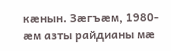кӕнын. Зӕгъӕм, 1980-ӕм азты райдианы мӕ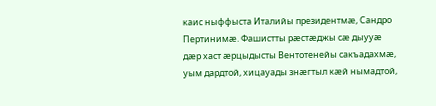каис ныффыста Италийы президентмӕ, Сандро Пертинимӕ. Фашистты рӕстӕджы сӕ дыууӕ дӕр хаст ӕрцыдысты Вентотенейы сакъадахмӕ, уым дардтой, хицауады знӕгтыл кӕй нымадтой,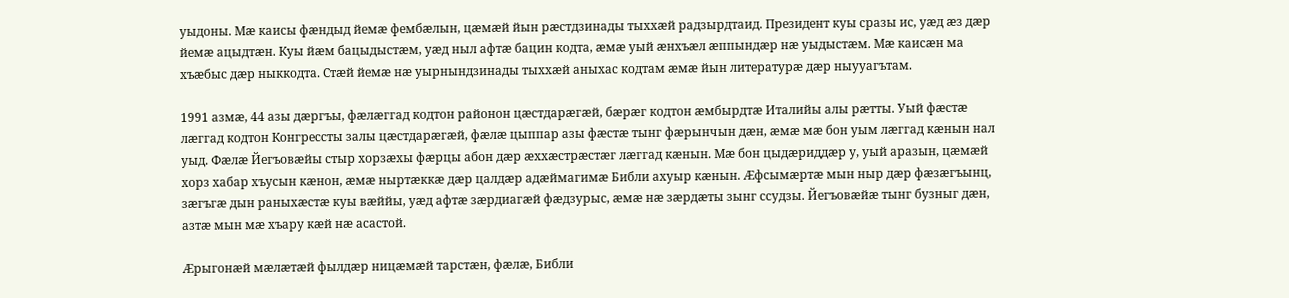уыдоны. Мӕ каисы фӕндыд йемӕ фембӕлын, цӕмӕй йын рӕстдзинады тыххӕй радзырдтаид. Президент куы сразы ис, уӕд ӕз дӕр йемӕ ацыдтӕн. Куы йӕм бацыдыстӕм, уӕд ныл афтӕ бацин кодта, ӕмӕ уый ӕнхъӕл ӕппындӕр нӕ уыдыстӕм. Мӕ каисӕн ма хъӕбыс дӕр ныккодта. Стӕй йемӕ нӕ уырнындзинады тыххӕй аныхас кодтам ӕмӕ йын литературӕ дӕр ныууагътам.

1991 азмӕ, 44 азы дӕргъы, фӕлӕггад кодтон районон цӕстдарӕгӕй, бӕрӕг кодтон ӕмбырдтӕ Италийы алы рӕтты. Уый фӕстӕ лӕггад кодтон Конгрессты залы цӕстдарӕгӕй, фӕлӕ цыппар азы фӕстӕ тынг фӕрынчын дӕн, ӕмӕ мӕ бон уым лӕггад кӕнын нал уыд. Фӕлӕ Йегъовӕйы стыр хорзӕхы фӕрцы абон дӕр ӕххӕстрӕстӕг лӕггад кӕнын. Мӕ бон цыдӕриддӕр у, уый аразын, цӕмӕй хорз хабар хъусын кӕнон, ӕмӕ ныртӕккӕ дӕр цалдӕр адӕймагимӕ Библи ахуыр кӕнын. Ӕфсымӕртӕ мын ныр дӕр фӕзӕгъынц, зӕгъгӕ дын раныхӕстӕ куы вӕййы, уӕд афтӕ зӕрдиагӕй фӕдзурыс, ӕмӕ нӕ зӕрдӕты зынг ссудзы. Йегъовӕйӕ тынг бузныг дӕн, азтӕ мын мӕ хъару кӕй нӕ асастой.

Ӕрыгонӕй мӕлӕтӕй фылдӕр ницӕмӕй тарстӕн, фӕлӕ, Библи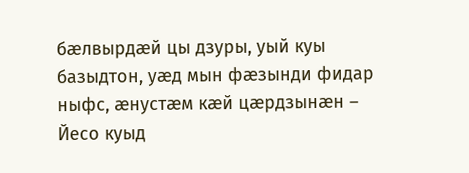бӕлвырдӕй цы дзуры, уый куы базыдтон, уӕд мын фӕзынди фидар ныфс, ӕнустӕм кӕй цӕрдзынӕн – Йесо куыд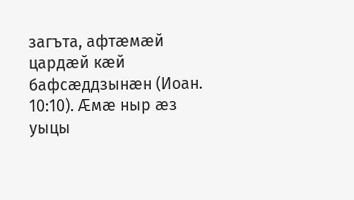загъта, афтӕмӕй цардӕй кӕй бафсӕддзынӕн (Иоан. 10:10). Ӕмӕ ныр ӕз уыцы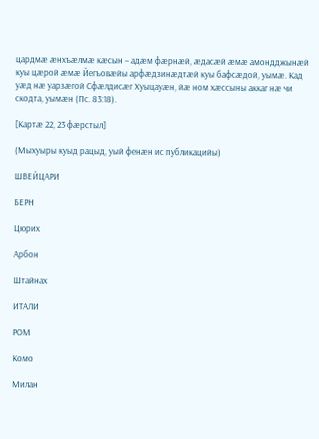цардмӕ ӕнхъӕлмӕ кӕсын – адӕм фӕрнӕй, ӕдасӕй ӕмӕ амондджынӕй куы цӕрой ӕмӕ Йегъовӕйы арфӕдзинӕдтӕй куы бафсӕдой, уымӕ. Кад уӕд нӕ уарзӕгой Сфӕлдисӕг Хуыцауӕн, йӕ ном хӕссыны аккаг нӕ чи скодта, уымӕн (Пс. 83:18).

[Картӕ 22, 23 фӕрстыл]

(Мыхуыры куыд рацыд, уый фенӕн ис публикацийы)

ШВЕЙЦАРИ

БЕРН

Цюрих

Арбон

Штайнах

ИТАЛИ

РОМ

Комо

Милан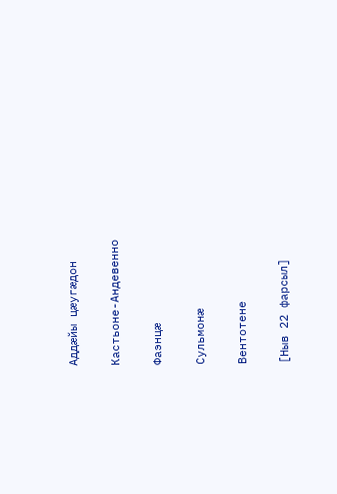Аддӕйы цӕугӕдон

Кастьоне-Андевенно

Фаэнцӕ

Сульмонӕ

Вентотене

[Ныв 22 фарсыл]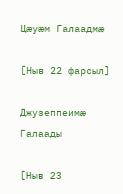Цӕуӕм Галаадмӕ

[Ныв 22 фарсыл]

Джузеппеимӕ Галаады

[Ныв 23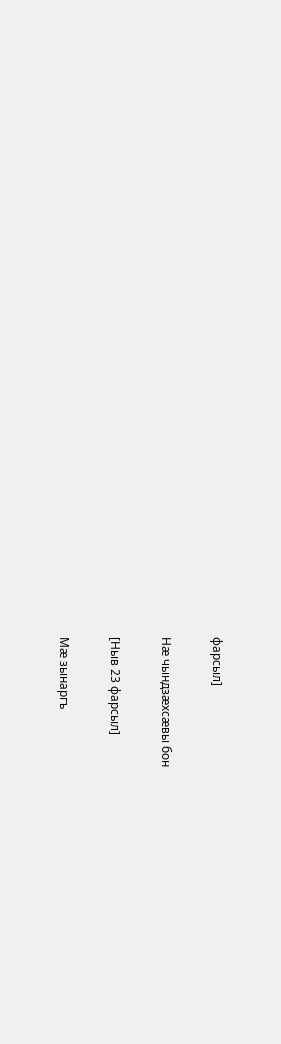фарсыл]

Нӕ чындзӕхсӕвы бон

[Ныв 23 фарсыл]

Мӕ зынаргъ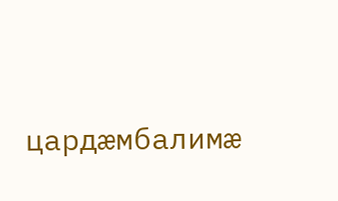цардӕмбалимӕ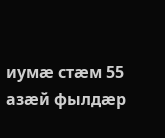иумӕ стӕм 55 азӕй фылдӕр